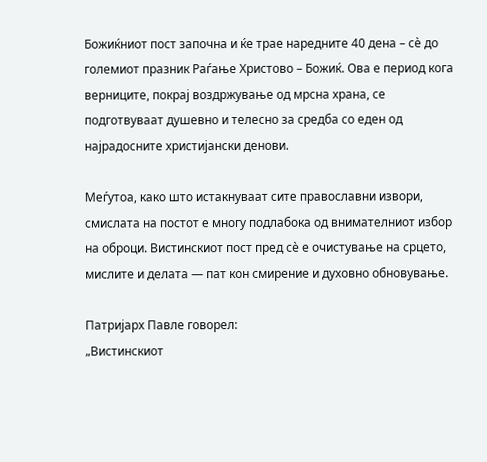Божиќниот пост започна и ќе трае наредните 40 дена – сè до големиот празник Раѓање Христово – Божиќ. Ова е период кога верниците, покрај воздржување од мрсна храна, се подготвуваат душевно и телесно за средба со еден од најрадосните христијански денови.

Меѓутоа, како што истакнуваат сите православни извори, смислата на постот е многу подлабока од внимателниот избор на оброци. Вистинскиот пост пред сè е очистување на срцето, мислите и делата — пат кон смирение и духовно обновување.

Патријарх Павле говорел:
„Вистинскиот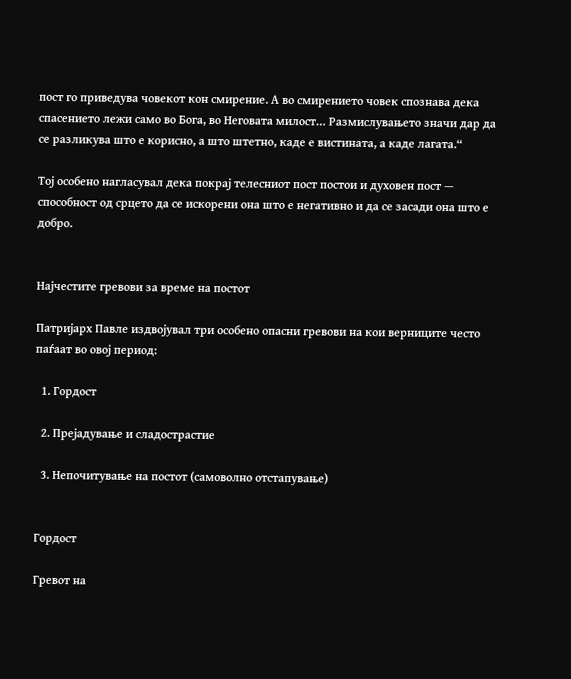пост го приведува човекот кон смирение. А во смирението човек спознава дека спасението лежи само во Бога, во Неговата милост… Размислувањето значи дар да се разликува што е корисно, а што штетно, каде е вистината, а каде лагата.“

Тој особено нагласувал дека покрај телесниот пост постои и духовен пост — способност од срцето да се искорени она што е негативно и да се засади она што е добро.


Најчестите гревови за време на постот

Патријарх Павле издвојувал три особено опасни гревови на кои верниците често паѓаат во овој период:

  1. Гордост

  2. Прејадување и сладострастие

  3. Непочитување на постот (самоволно отстапување)


Гордост

Гревот на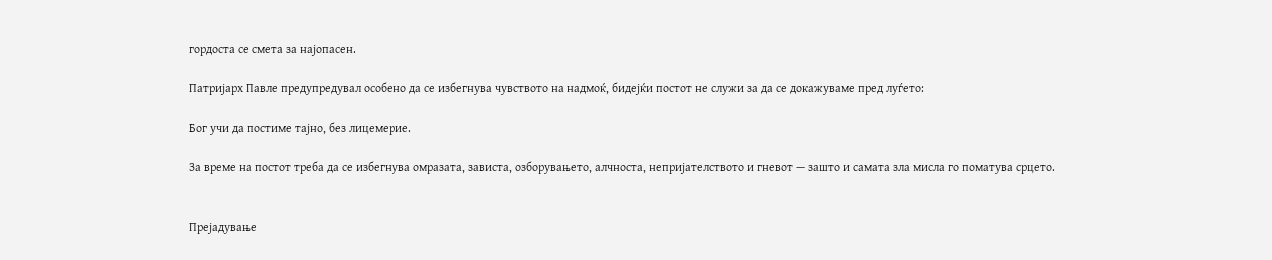гордоста се смета за најопасен.

Патријарх Павле предупредувал особено да се избегнува чувството на надмоќ, бидејќи постот не служи за да се докажуваме пред луѓето:

Бог учи да постиме тајно, без лицемерие.

За време на постот треба да се избегнува омразата, зависта, озборувањето, алчноста, непријателството и гневот — зашто и самата зла мисла го поматува срцето.


Прејадување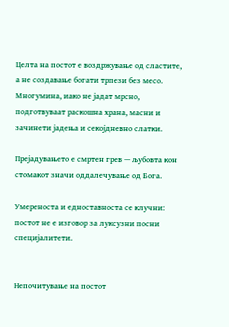Целта на постот е воздржување од сластите, а не создавање богати трпези без месо. Многумина, иако не јадат мрсно, подготвуваат раскошна храна, масни и зачинети јадења и секојдневно слатки.

Прејадувањето е смртен грев — љубовта кон стомакот значи оддалечување од Бога.

Умереноста и едноставноста се клучни: постот не е изговор за луксузни посни специјалитети.


Непочитување на постот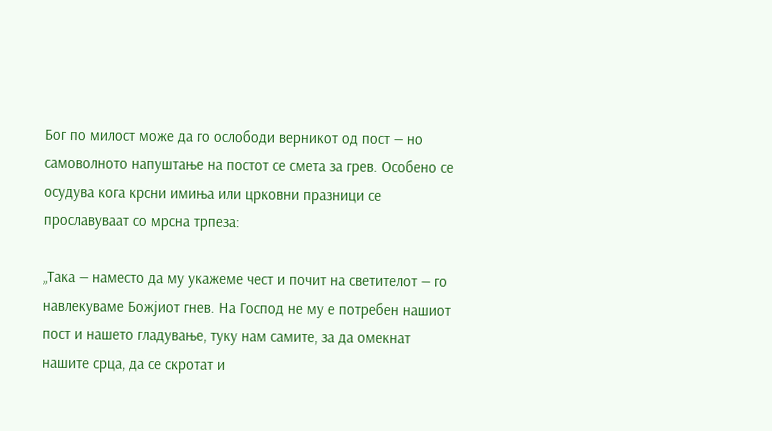Бог по милост може да го ослободи верникот од пост — но самоволното напуштање на постот се смета за грев. Особено се осудува кога крсни имиња или црковни празници се прославуваат со мрсна трпеза:

„Така — наместо да му укажеме чест и почит на светителот — го навлекуваме Божјиот гнев. На Господ не му е потребен нашиот пост и нашето гладување, туку нам самите, за да омекнат нашите срца, да се скротат и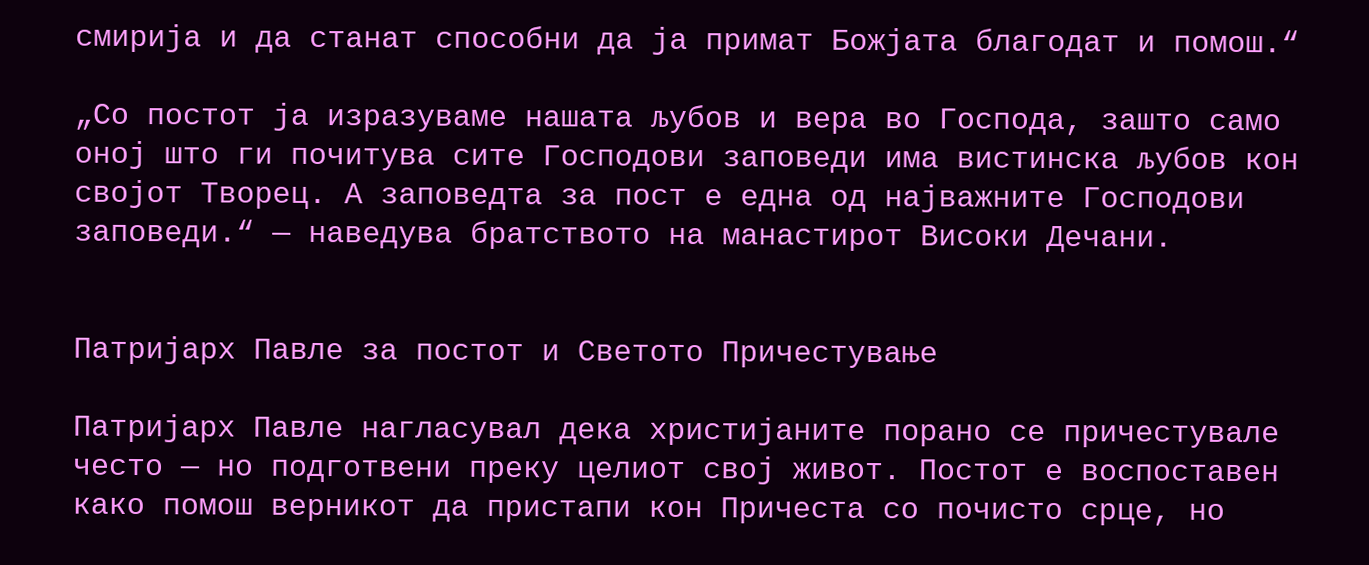смирија и да станат способни да ја примат Божјата благодат и помош.“

„Со постот ја изразуваме нашата љубов и вера во Господа, зашто само оној што ги почитува сите Господови заповеди има вистинска љубов кон својот Творец. А заповедта за пост е една од најважните Господови заповеди.“ — наведува братството на манастирот Високи Дечани.


Патријарх Павле за постот и Светото Причестување

Патријарх Павле нагласувал дека христијаните порано се причестувале често — но подготвени преку целиот свој живот. Постот е воспоставен како помош верникот да пристапи кон Причеста со почисто срце, но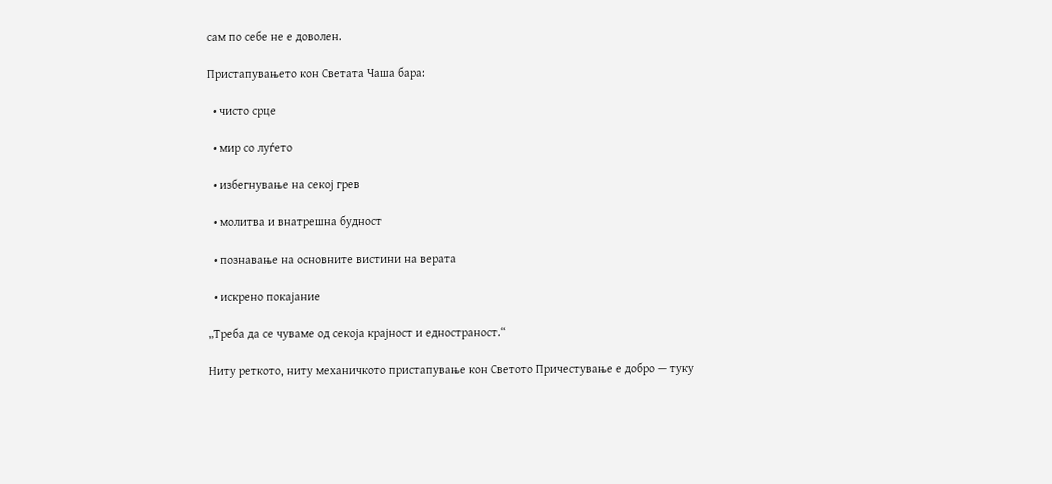сам по себе не е доволен.

Пристапувањето кон Светата Чаша бара:

  • чисто срце

  • мир со луѓето

  • избегнување на секој грев

  • молитва и внатрешна будност

  • познавање на основните вистини на верата

  • искрено покајание

„Треба да се чуваме од секоја крајност и едностраност.“

Ниту реткото, ниту механичкото пристапување кон Светото Причестување е добро — туку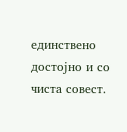единствено достојно и со чиста совест.